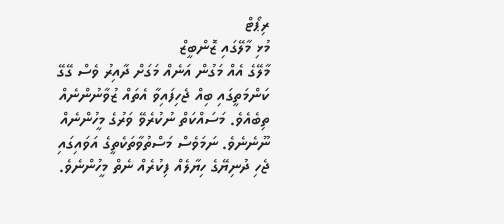ރިޕޯޓް
މުޅި މާލޭގައި ޒޮންބީޒް
މާލޭގެ އެއް މަގުން އަނެއް މަގަށް ދާއިރު ވެސް ގޭގޭ ކަންމަތީގައި ބިއް ޖެހިފައިވާ އެތައް ޒުވާނުންނެއް ތިބެއެވެ. މަސައްކަތް ނުކުރެވޭ ވަރުގެ މީހުންނެއް ނޫނެނެވެ. ނަމަވެސް މަސްތުވާތަކެތީގެ އަވައިގައި ޖެހި ދުނިޔޭގެ ހިޔާލެއް ފިކުރެއް ނެތް މީހުންނެވެ.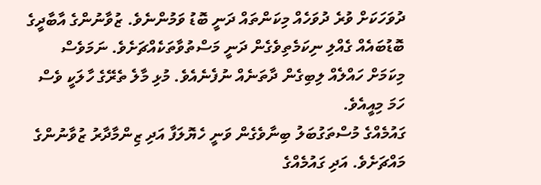ދުވަހަކަށް ވުރެ ދުވަހެއް މިކަންތައް ދަނީ ބޮޑު ވަމުންނެވެ. ޒުވާނުންގެ އާބާދީގެ ބޮޑުބައެއް ގެއްލި ނިކަމެތިވެގެން ދަނީ މަސްތުވާތަކެއްޗަށެވެ. ނަމަވެސް މިކަމަށް ހައްލެއް ލިބިގެން ދާތަނެއް ނުފެނެއެވެ. މުޅި މާލެ ތެރޭގެ ހާލަކީ ވެސް ހަމަ މިއީއެވެ.
ގައުމެއްގެ މުސްތަގުބަލު ބިނާވެގެން ވަނީ ހެޔޮލަފާ އަދި ޒިންމާދާރު ޒުވާނުންގެ މައްޗަށެވެ. އަދި ގައުމެއްގެ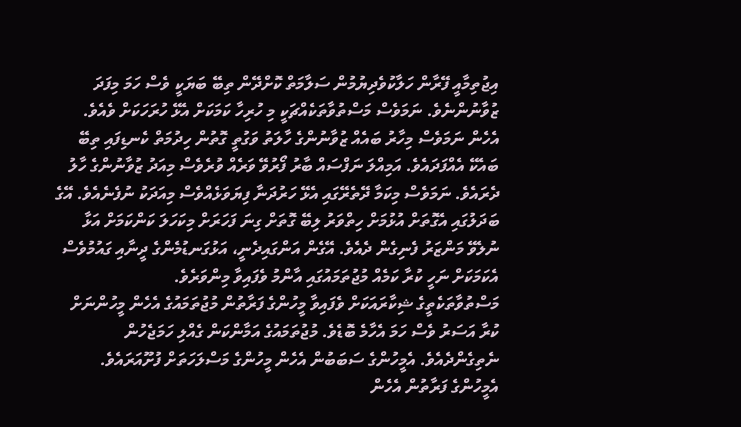އިޖުތިމާއީ ފޭރާން ހަލާކުވެދިޔުމުން ސަލާމަތް ކޮށްދޭން ތިބޭ ބަޔަކީ ވެސް ހަމަ މިފަދަ ޒުވާނުންނެވެ. ނަމަވެސް މަސްތުވާތަކެއްޗަކީ މި ހުރިހާ ކަމަކަށް އެޅޭ ހުރަހަކަށް ވެއެވެ. އެހެން ނަމަވެސް މިހާރު ބައެއް ޒުވާނުންގެ ހާލަތު ވަގުތީ ގޮތުން ހިދުމަތް ކެނޑިފައި ތިބޭ ބައެކޭ އެއްފަދައެވެ. އަމިއްލަ ނަފްސައް ބާރު ފޯރުވޭ ވަރެއް ވުރެވެސް މިއަދު ޒުވާނުންގެ ހާލު ދެރައެވެ. ނަމަވެސް މިކަމާ ދޭތެރޭގައި އެޅޭ ހަރުދަނާ ފިޔަވަޅެއްވެސް މިއަދަކު ނުފެނެއެވެ. އޭގެ ބަދަލުގައި އެގޮތަށް އުޅުމަށް ހިތްވަރު ލިބޭ ގޮތަށް ގިނަ ފަހަރަށް މިކަހަލަ ކަންކަމަށް އަޅާ ނުލެވޭ މަންޒަރު ފެނިގެން ދެއެވެ. އޭގެން އަންގައިދެނީ، އަޅުގަނޑުމެންގެ ދީނާއި ގައުމުވެސް އެކަމަކަށް ނަހީ ކުރާ ކަމެއް މުޖުތަމައުގައި އާންމު ވެފައިވާ މިންވަރެވެ.
މަސްތުވާތަކެތީގެ ޝިކާރައަކަށް ވެފައިވާ މީހުންގެ ފަރާތުން މުޖުތަމައުގެ އެހެން މީހުންނަށް ކުރާ އަސަރު ވެސް ހަމަ އެހާމެ ބޮޑެވެ. މުޖުތަމައުގެ އަމާންކަން ގެއްލި ހަމަޖެހުން ނެތިގެންދެއެވެ. އެމީހުންގެ ސަބަބުން އެހެން މީހުންގެ މަސްލަހަތަށް ފުށޫއަރައެވެ. އެމީހުންގެ ފަރާތުން އެހެން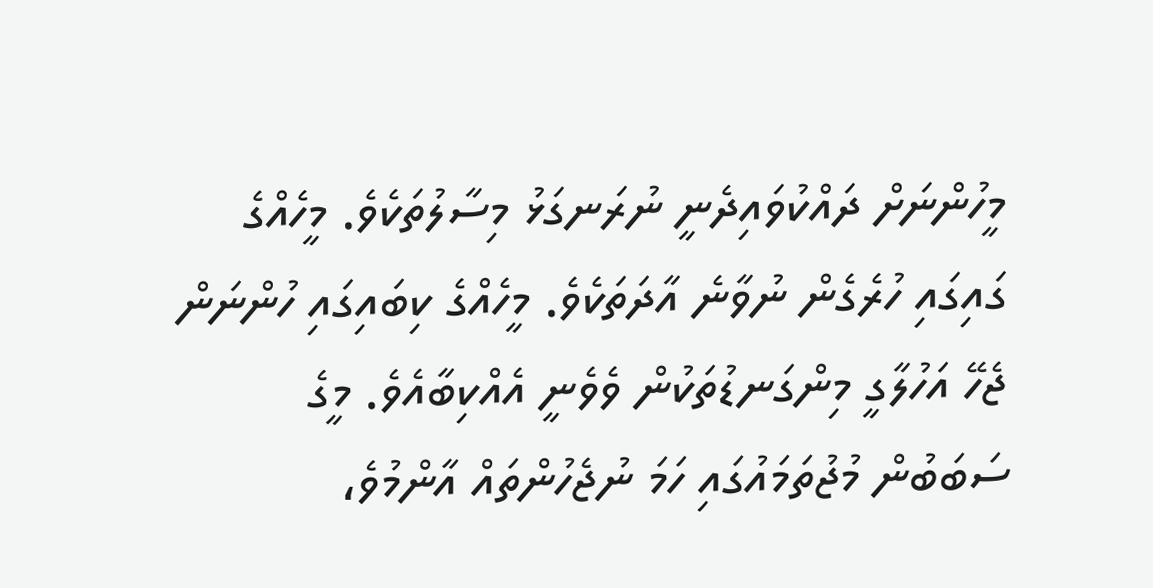މީހުންނަށް ދައްކުވައިދެނީ ނުރަނގަޅު މިސާލުތަކެވެ. މީހެއްގެ ގައިގައި ހުރެގެން ނުވާނެ އާދަތަކެވެ. މީހެއްގެ ކިބައިގައި ހުންނަން ޖެހޭ އަހުލާގީ މިންގަނޑުތަކުން ވެވެނީ އެއްކިބާއެވެ. މީގެ ސަބަބުން މުޖުތަމައުގައި ހަމަ ނުޖެހުންތައް އާންމުވެ،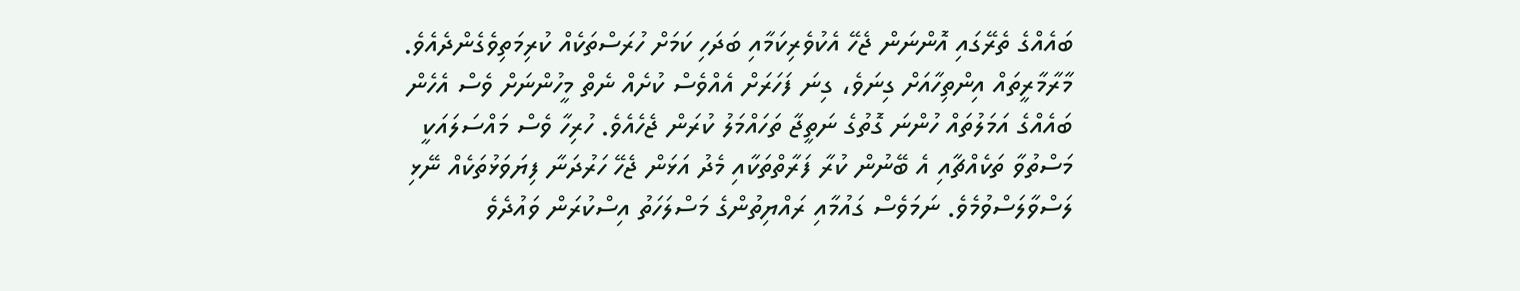ބައެއްގެ ތެރޭގައި އޮންނަން ޖެހޭ އެކުވެރިކަމާއި ބަދަހި ކަމަށް ހުރަސްތަކެއް ކުރިމަތިވެގެންދެއެވެ. މާރާމާރީތައް އިންތިހާއަށް ގިނަވެ، ގިނަ ފަހަރަށް އެއްވެސް ކުށެއް ނެތް މީހުންނަށް ވެސް އެހެން ބައެއްގެ އަމަލުތައް ހުންނަ ގޮތުގެ ނަތީޖާ ތަހައްމަލު ކުރަން ޖެހެއެވެ. ހުރިހާ ވެސް މައްސަލައަކީ މަސްތުވާ ތަކެއްޗާއި އެ ބޭނުން ކުރާ ފަރާތްތަކާއި މެދު އަޅަން ޖެހޭ ހަރުދަނާ ފިޔަވަޅުތަކެއް ނޭޅި ލަސްވާލަސްވުމެވެ. ނަމަވެސް ގައުމާއި ރައްޔިތުންގެ މަސްލަހަތު އިސްކުރަން ވައުދެވެ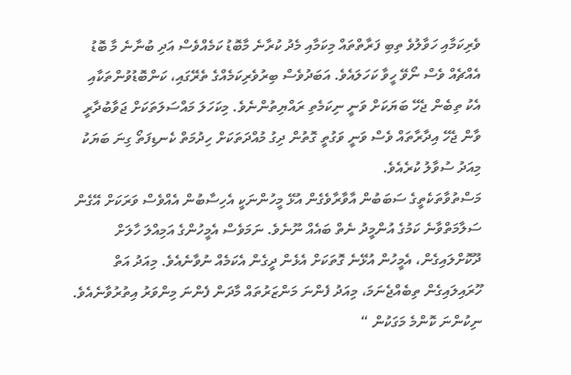ވެރިކަމާއި ހަވާލުވެ ތިބި ފަރާތްތައް މިކަމާއި މެދު ކުރާނެ މާބޮޑު ކަމެއްވެސް އަދި ބުނާނެ މާ ބޮޑު އެއްޗެއް ވެސް ނޯވޭ ހީވާ ކަހަލައެވެ. އަބަދުވެސް ބިރުވެރިކަމެއްގެ ތެރޭގައި، ކަންބޮޑުވުންތަކާއި އެކު ތިބެން ޖެހޭ ބަޔަކަށް ވަނީ ނިކަމެތި ރައްޔިތުންނެވެ. މިކަހަލަ މައްސަލަތަކަށް ޖަވާބުދާރީ ވާން ޖެހޭ އިދާރާތައް ވެސް ވަނީ ވަގުތީ ގޮތުން ދިގު މުއްދަތަކަށް ހިދުމަތް ކެނޑިފަތޯ ގިނަ ބަޔަކު މިއަދު ސުވާލު ކުރެއެވެ.
މަސްތުވާތަކެތީގެ ސަބަބުން އާވާރާވެގެން އުޅޭ މީހުންނަކީ އެހިސާބުން އެއްވެސް ވަރަކަށް އޭގެން ސަލާމަތްވާނެ ކަމުގެ އުންމީދު ނެތް ބައެއް ނޫނެވެ. ނަމަވެސް އެމީހުންގެ އަމިއްލަ ހާލަށް ދޫކޮށްލައިގެން، އެމީހުން އުޅޭނެ ގޮތަކަށް އެޅެން ދީގެން އެކަމެއް ނުވާނެއެވެ. މިއަދު އަތް ހޫރައިލައިގެން ތިބެއްޖެނަމަ، މިއަދު ފެންނަ މަންޒަރުތައް މާދަން ފެންނަ މިންވަރު އިތުރުވާނެއެވެ. ނިކުންނަ ކޮންމެ މަގަކުން “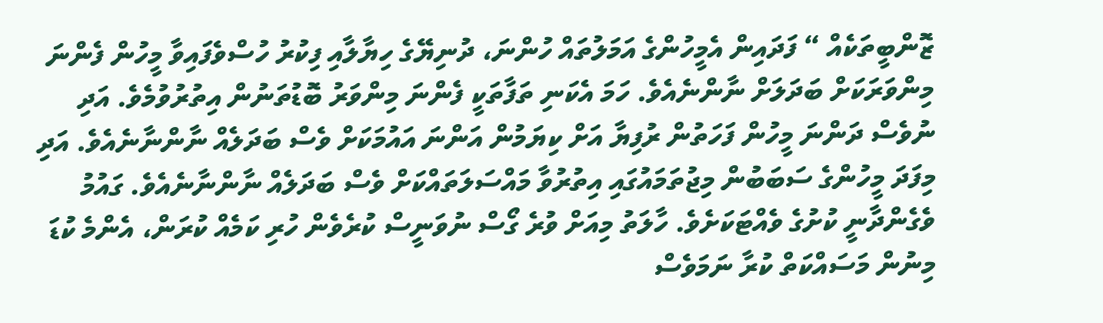ޒޮންބީތަކެއް “ ފަދައިން އެމީހުންގެ އަމަލުތައް ހުންނަ، ދުނިޔޭގެ ހިޔާލާއި ފިކުރު ހުސްވެފައިވާ މީހުން ފެންނަ މިންވަރަކަށް ބަދަލަށް ނާންނެއެވެ. ހަމަ އެކަނި ތަފާތަކީ ފެންނަ މިންވަރު ބޮޑުތަނުން އިތުރުވުމެވެ. އަދި ނުވެސް ދަންނަ މީހުން ފަހަތުން ރުފިޔާ އަށް ކިޔަމުން އަންނަ އައުމަކަށް ވެސް ބަދަލެއް ނާންނާނެއެވެ. އަދި މިފަދަ މީހުންގެ ސަބަބުން މިޖުތަމައުގައި އިތުރުވާ މައްސަލަތައްކަށް ވެސް ބަދަލެއް ނާންނާނެއެވެ. ގައުމު ވެގެންދާނީ ކުށުގެ ވެއްޓަކަށެވެ. ހާލަތު މިއަށް ވުރެ ގޯސް ނުވަނީސް ކުރެވެން ހުރި ކަމެއް ކުރަން، އެންމެ ކުޑަ މިނުން މަސައްކަތް ކުރާ ނަމަވެސް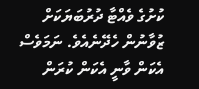ކުށުގެ ވެއްޓާ ދުރުބަޔަކަށް ޒުވާނުން ހެދޭނެއެވެ. ނަމަވެސް އެކަން ވާނީ އެކަން ކުރަން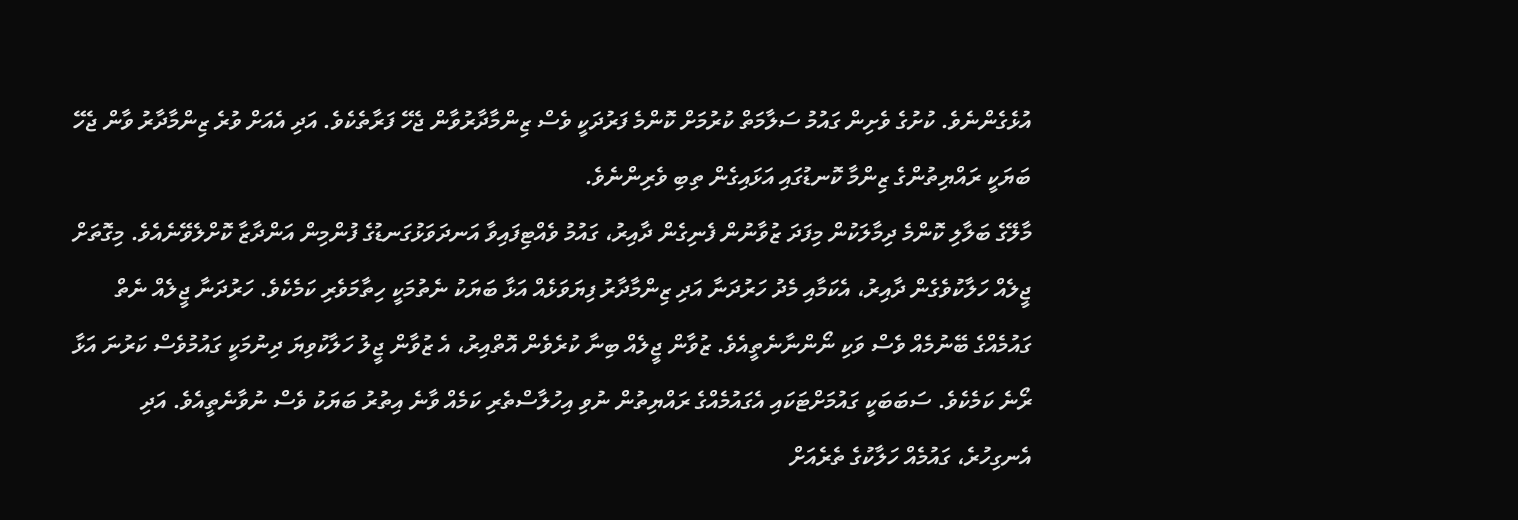އުޅެގެންނެވެ. ކުށުގެ ވެށިން ގައުމު ސަލާމަތް ކުރުމަށް ކޮންމެ ފަރުދަކީ ވެސް ޒިންމާދާރުވާން ޖެހޭ ފަރާތެކެވެ. އަދި އެއަށް ވުރެ ޒިންމާދާރު ވާން ޖެހޭ ބަޔަކީ ރައްޔިތުންގެ ޒިންމާ ކޮނޑުގައި އަޅައިގެން ތިބި ވެރިންނެވެ.
މާލޭގެ ބަލާލި ކޮންމެ ދިމާލަކުން މިފަދަ ޒުވާނުން ފެނިގެން ދާއިރު، ގައުމު ވެއްޓިފައިވާ އަނދަވަޅުގަނޑުގެ ފުންމިން އަންދާޒާ ކޮށްލެވޭނެއެވެ. މިގޮތަށް ޖީލެއް ހަލާކުވެގެން ދާއިރު، އެކަމާއި މެދު ހަރުދަނާ އަދި ޒިންމާދާރު ފިޔަވަޅެއް އަޅާ ބަޔަކު ނެތުމަކީ ހިތާމަވެރި ކަމެކެވެ. ހަރުދަނާ ޖީލެއް ނެތް ގައުމެއްގެ ބޭނުމެއް ވެސް ވަކި ނޯންނާނެތީއެވެ. ޒުވާން ޖީލެއް ބިނާ ކުރެވެން އޮތްއިރު، އެ ޒުވާން ޖީލު ހަލާކުވިޔަ ދިނުމަކީ ގައުމުވެސް ކަރުނަ އަޅާ ރޯނެ ކަމެކެވެ. ސަބަބަކީ ގައުމަށްޓަކައި އެގައުމެއްގެ ރައްޔިތުން ނުވި އިހުލާސްތެރި ކަމެއް ވާނެ އިތުރު ބަޔަކު ވެސް ނުވާނެތީއެވެ. އަދި އެނގިހުރެ، ގައުމެއް ހަލާކުގެ ތެރެއަށް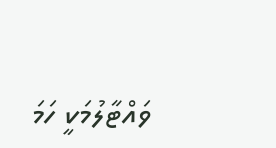ވައްޓާލުމަކީ ހަމަ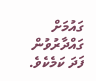ގައުމަށް ގައްދާރުވުން ފަދަ ކަމެކެވެ.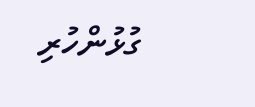ގުޅުންހުރި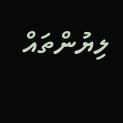ލިޔުންތައް